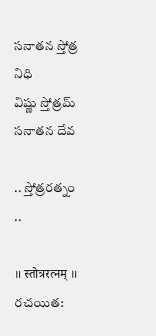సనాతన స్తోత్ర నిధి
విష్ణు స్తోత్రమ్
సనాతన దేవ

.. స్తోత్రరత్నం ..

॥ स्तोत्ररत्नम् ॥
రచయిత: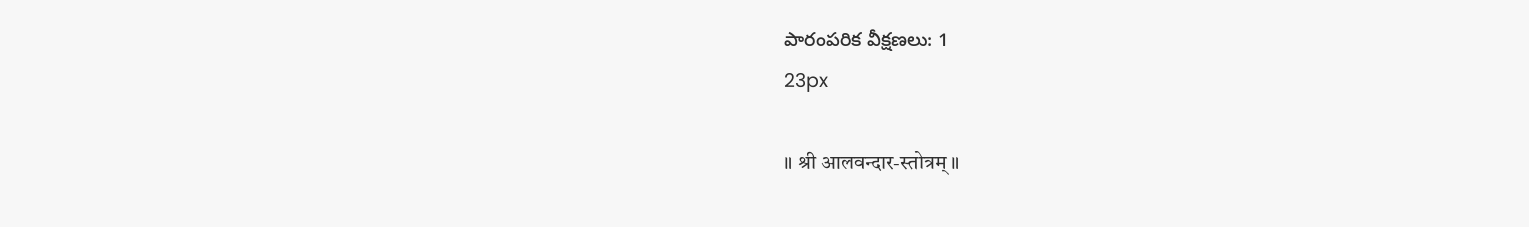పారంపరిక వీక్షణలు: 1
23px

॥ श्री आलवन्दार-स्तोत्रम् ॥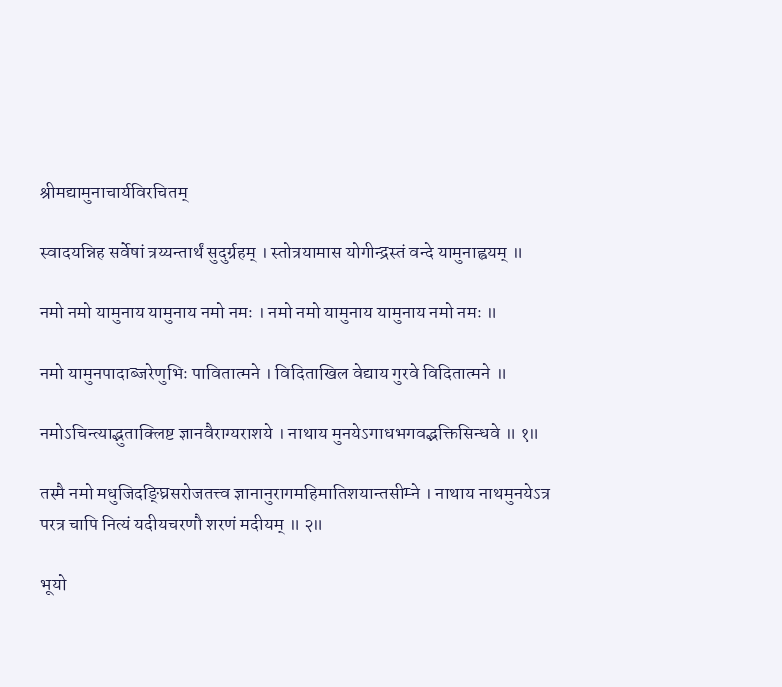श्रीमद्यामुनाचार्यविरचितम्

स्वादयन्निह सर्वेषां त्रय्यन्तार्थं सुदुर्ग्रहम् । स्तोत्रयामास योगीन्द्रस्तं वन्दे यामुनाह्वयम् ॥

नमो नमो यामुनाय यामुनाय नमो नमः । नमो नमो यामुनाय यामुनाय नमो नमः ॥

नमो यामुनपादाब्जरेणुभिः पावितात्मने । विदिताखिल वेद्याय गुरवे विदितात्मने ॥

नमोऽचिन्त्याद्भुताक्लिष्ट ज्ञानवैराग्यराशये । नाथाय मुनयेऽगाधभगवद्भक्तिसिन्धवे ॥ १॥

तस्मै नमो मधुजिदङ्घ्रिसरोजतत्त्व ज्ञानानुरागमहिमातिशयान्तसीम्ने । नाथाय नाथमुनयेऽत्र परत्र चापि नित्यं यदीयचरणौ शरणं मदीयम् ॥ २॥

भूयो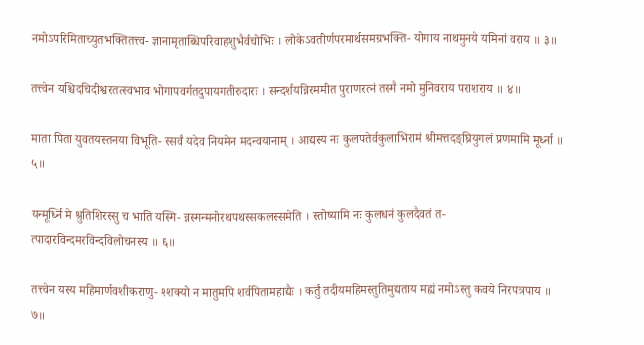नमोऽपरिमिताच्युतभक्तितत्त्व- ज्ञानामृताब्धिपरिवाहशुभैर्वचोभिः । लोकेऽवतीर्णपरमार्थसमग्रभक्ति- योगाय नाथमुनये यमिनां वराय ॥ ३॥

तत्त्वेन यश्चिदचिदीश्वरतत्स्वभाव भोगापवर्गतदुपायगतीरुदारः । सन्दर्शयन्निरममीत पुराणरत्नं तस्मै नमो मुनिवराय पराशराय ॥ ४॥

माता पिता युवतयस्तनया विभूति- स्सर्वं यदेव नियमेन मदन्वयानाम् । आद्यस्य नः कुलपतेर्वकुलाभिरामं श्रीमत्तदङ्घ्रियुगलं प्रणमामि मूर्ध्ना ॥ ५॥

यन्मूर्ध्नि मे श्रुतिशिरस्सु च भाति यस्मि- न्नस्मन्मनोरथपथस्सकलस्समेति । स्तोष्यामि नः कुलधनं कुलदैवतं त- त्पादारविन्दमरविन्दविलोचनस्य ॥ ६॥

तत्त्वेन यस्य महिमार्णवशीकराणु- श्शक्यो न मातुमपि शर्वपितामहाद्यैः । कर्तुं तदीयमहिमस्तुतिमुद्यताय मह्यं नमोऽस्तु कवये निरपत्रपाय ॥ ७॥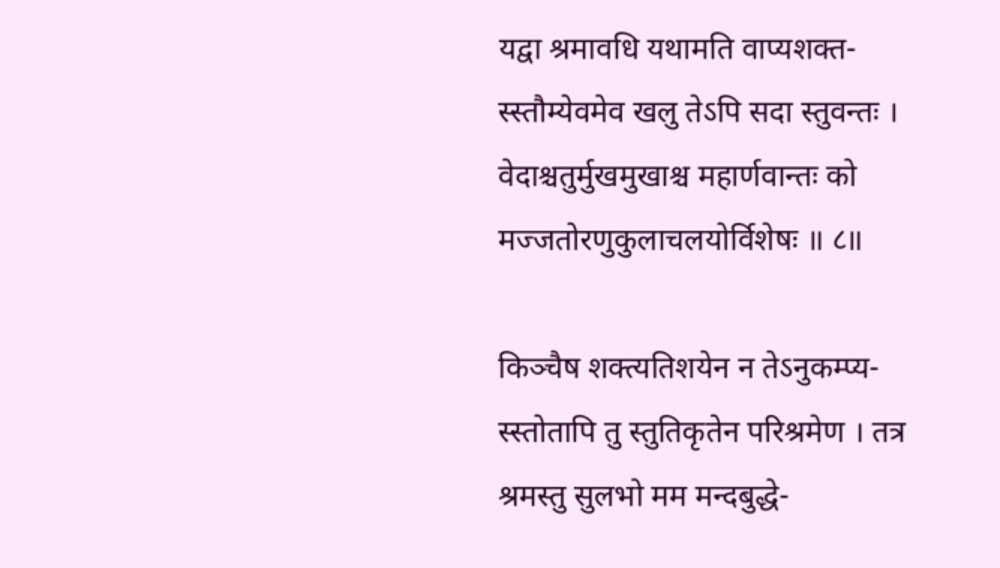यद्वा श्रमावधि यथामति वाप्यशक्त- स्स्तौम्येवमेव खलु तेऽपि सदा स्तुवन्तः । वेदाश्चतुर्मुखमुखाश्च महार्णवान्तः को मज्जतोरणुकुलाचलयोर्विशेषः ॥ ८॥

किञ्चैष शक्त्यतिशयेन न तेऽनुकम्प्य- स्स्तोतापि तु स्तुतिकृतेन परिश्रमेण । तत्र श्रमस्तु सुलभो मम मन्दबुद्धे-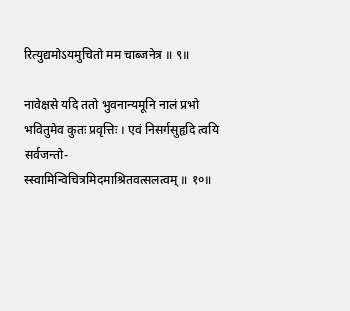रित्युद्यमोऽयमुचितो मम चाब्जनेत्र ॥ ९॥

नावेक्षसे यदि ततो भुवनान्यमूनि नालं प्रभो भवितुमेव कुतः प्रवृत्तिः । एवं निसर्गसुहृदि त्वयि सर्वजन्तो- स्स्वामिन्विचित्रमिदमाश्रितवत्सलत्वम् ॥ १०॥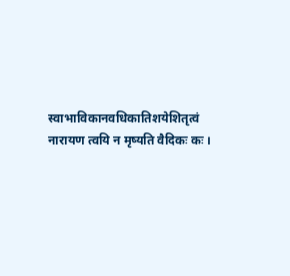स्वाभाविकानवधिकातिशयेशितृत्वं नारायण त्वयि न मृष्यति वैदिकः कः ।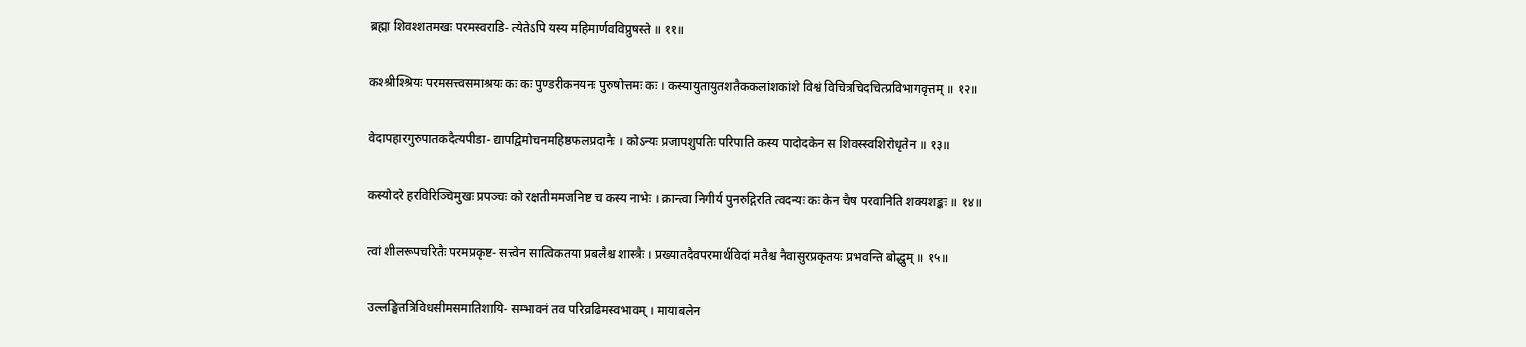ब्रह्मा शिवश्शतमखः परमस्वराडि- त्येतेऽपि यस्य महिमार्णवविप्रुषस्ते ॥ ११॥

कश्श्रीश्श्रियः परमसत्त्वसमाश्रयः कः कः पुण्डरीकनयनः पुरुषोत्तमः कः । कस्यायुतायुतशतैककलांशकांशे विश्वं विचित्रचिदचित्प्रविभागवृत्तम् ॥ १२॥

वेदापहारगुरुपातकदैत्यपीडा- द्यापद्विमोचनमहिष्ठफलप्रदानैः । कोऽन्यः प्रजापशुपतिः परिपाति कस्य पादोदकेन स शिवस्स्वशिरोधृतेन ॥ १३॥

कस्योदरे हरविरिञ्चिमुखः प्रपञ्चः को रक्षतीममजनिष्ट च कस्य नाभेः । क्रान्त्वा निगीर्य पुनरुद्गिरति त्वदन्यः कः केन चैष परवानिति शक्यशङ्कः ॥ १४॥

त्वां शीलरूपचरितैः परमप्रकृष्ट- सत्त्वेन सात्विकतया प्रबलैश्च शास्त्रैः । प्रख्यातदैवपरमार्थविदां मतैश्च नैवासुरप्रकृतयः प्रभवन्ति बोद्धुम् ॥ १५॥

उल्लङ्घितत्रिविधसीमसमातिशायि- सम्भावनं तव परिव्रढिमस्वभावम् । मायाबलेन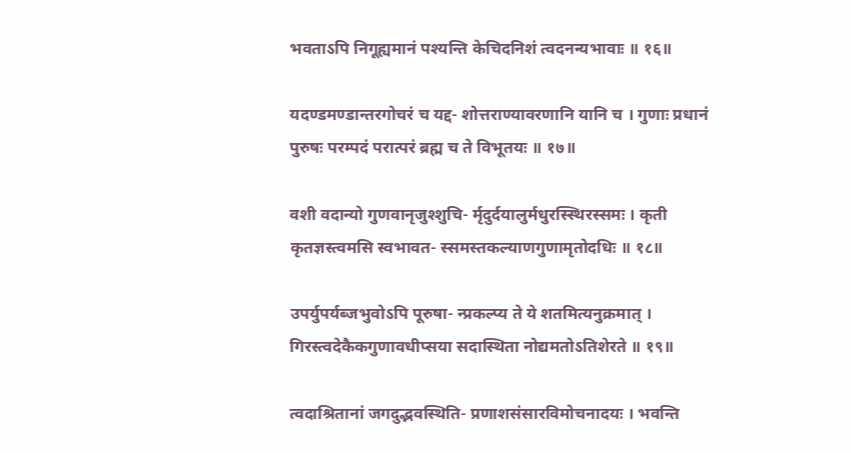भवताऽपि निगूह्यमानं पश्यन्ति केचिदनिशं त्वदनन्यभावाः ॥ १६॥

यदण्डमण्डान्तरगोचरं च यद्द- शोत्तराण्यावरणानि यानि च । गुणाः प्रधानं पुरुषः परम्पदं परात्परं ब्रह्म च ते विभूतयः ॥ १७॥

वशी वदान्यो गुणवानृजुश्शुचि- र्मृदुर्दयालुर्मधुरस्स्थिरस्समः । कृती कृतज्ञस्त्वमसि स्वभावत- स्समस्तकल्याणगुणामृतोदधिः ॥ १८॥

उपर्युपर्यब्जभुवोऽपि पूरुषा- न्प्रकल्प्य ते ये शतमित्यनुक्रमात् । गिरस्त्वदेकैकगुणावधीप्सया सदास्थिता नोद्यमतोऽतिशेरते ॥ १९॥

त्वदाश्रितानां जगदुद्भवस्थिति- प्रणाशसंसारविमोचनादयः । भवन्ति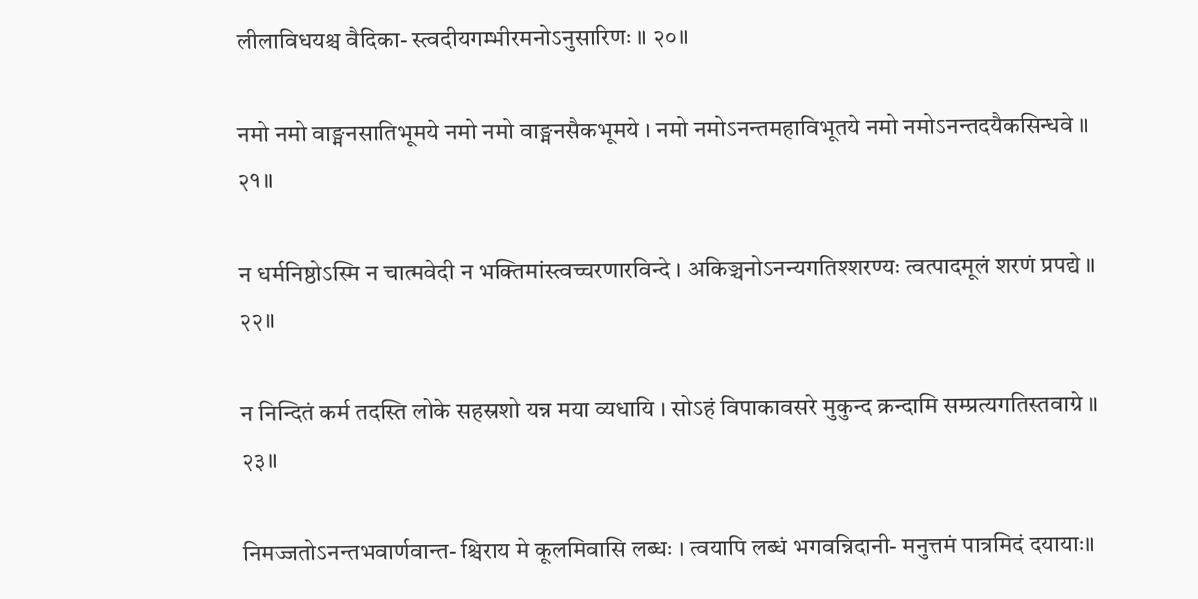लीलाविधयश्च वैदिका- स्त्वदीयगम्भीरमनोऽनुसारिणः ॥ २०॥

नमो नमो वाङ्मनसातिभूमये नमो नमो वाङ्मनसैकभूमये । नमो नमोऽनन्तमहाविभूतये नमो नमोऽनन्तदयैकसिन्धवे ॥ २१॥

न धर्मनिष्ठोऽस्मि न चात्मवेदी न भक्तिमांस्त्वच्चरणारविन्दे । अकिञ्चनोऽनन्यगतिश्शरण्यः त्वत्पादमूलं शरणं प्रपद्ये ॥ २२॥

न निन्दितं कर्म तदस्ति लोके सहस्रशो यन्न मया व्यधायि । सोऽहं विपाकावसरे मुकुन्द क्रन्दामि सम्प्रत्यगतिस्तवाग्रे ॥ २३॥

निमज्जतोऽनन्तभवार्णवान्त- श्चिराय मे कूलमिवासि लब्धः । त्वयापि लब्धं भगवन्निदानी- मनुत्तमं पात्रमिदं दयायाः॥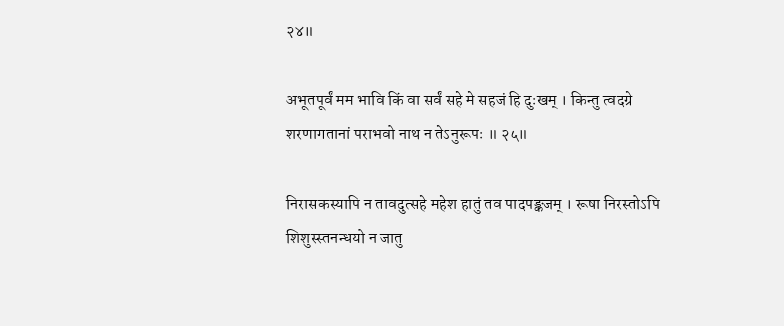२४॥

अभूतपूर्वं मम भावि किं वा सर्वं सहे मे सहजं हि दुःखम् । किन्तु त्वदग्रे शरणागतानां पराभवो नाथ न तेऽनुरूपः ॥ २५॥

निरासकस्यापि न तावदुत्सहे महेश हातुं तव पादपङ्कजम् । रूषा निरस्तोऽपि शिशुस्स्तनन्धयो न जातु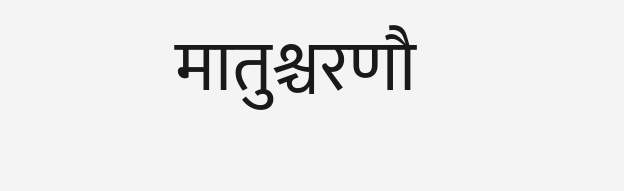मातुश्चरणौ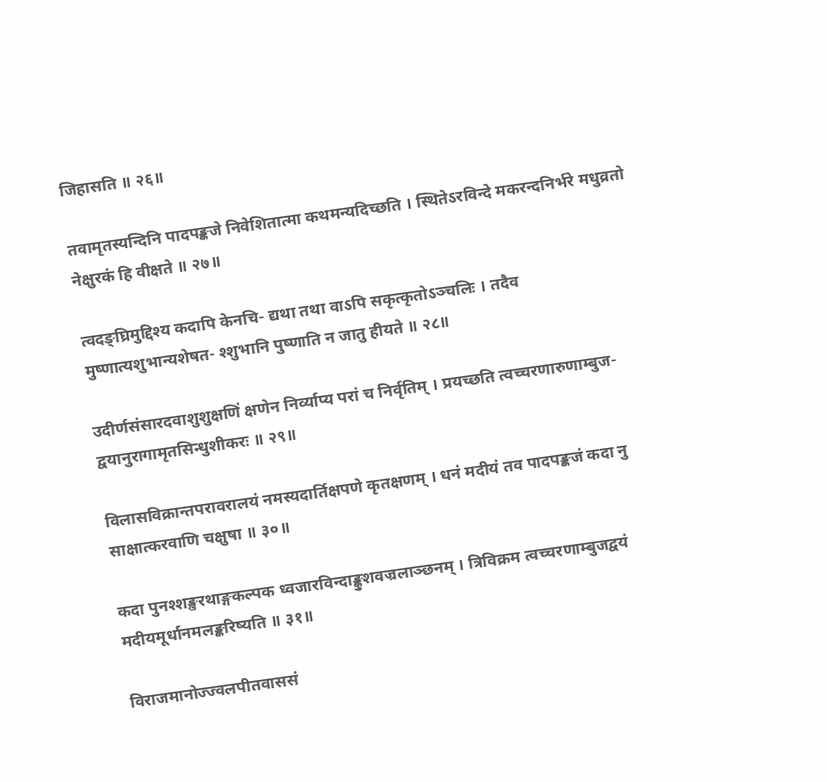जिहासति ॥ २६॥

तवामृतस्यन्दिनि पादपङ्कजे निवेशितात्मा कथमन्यदिच्छति । स्थितेऽरविन्दे मकरन्दनिर्भरे मधुव्रतो नेक्षुरकं हि वीक्षते ॥ २७॥

त्वदङ्घ्रिमुद्दिश्य कदापि केनचि- द्यथा तथा वाऽपि सकृत्कृतोऽञ्चलिः । तदैव मुष्णात्यशुभान्यशेषत- श्शुभानि पुष्णाति न जातु हीयते ॥ २८॥

उदीर्णसंसारदवाशुशुक्षणिं क्षणेन निर्व्याप्य परां च निर्वृतिम् । प्रयच्छति त्वच्चरणारुणाम्बुज- द्वयानुरागामृतसिन्धुशीकरः ॥ २९॥

विलासविक्रान्तपरावरालयं नमस्यदार्तिक्षपणे कृतक्षणम् । धनं मदीयं तव पादपङ्कजं कदा नु साक्षात्करवाणि चक्षुषा ॥ ३०॥

कदा पुनश्शङ्खरथाङ्गकल्पक ध्वजारविन्दाङ्कुशवज्रलाञ्छनम् । त्रिविक्रम त्वच्चरणाम्बुजद्वयं मदीयमूर्धानमलङ्करिष्यति ॥ ३१॥

विराजमानोज्ज्वलपीतवाससं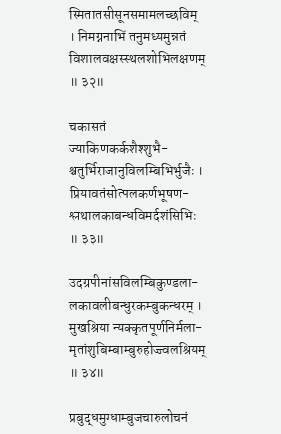स्मितातसीसूनसमामलच्छविम् । निमग्ननाभिं तनुमध्यमुन्नतं विशालवक्षस्स्थलशोभिलक्षणम् ॥ ३२॥

चकासतं ज्याकिणकर्कशैश्शुभै- श्चतुर्भिराजानुविलम्बिभिर्भुजैः । प्रियावतंसोत्पलकर्णभूषण- श्लथालकाबन्धविमर्दशंसिभिः ॥ ३३॥

उदग्रपीनांसविलम्बिकुण्डला- लकावलीबन्धुरकम्बुकन्धरम् । मुखश्रिया न्यक्कृतपूर्णनिर्मला- मृतांशुबिम्बाम्बुरुहोज्ज्वलश्रियम् ॥ ३४॥

प्रबुद्धमुग्धाम्बुजचारुलोचनं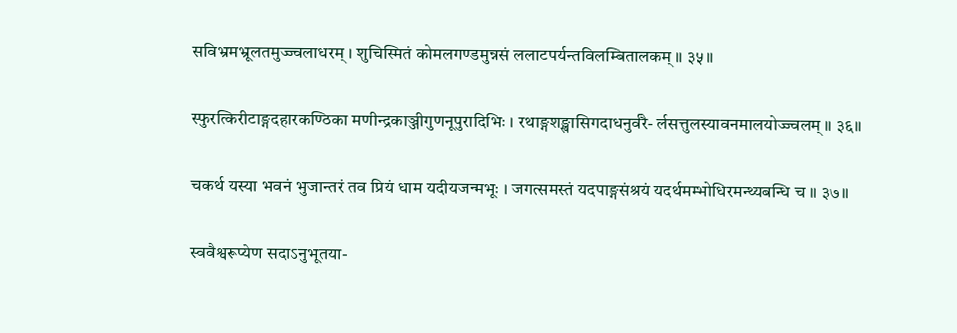सविभ्रमभ्रूलतमुज्ज्वलाधरम् । शुचिस्मितं कोमलगण्डमुन्नसं ललाटपर्यन्तविलम्बितालकम् ॥ ३५॥

स्फुरत्किरीटाङ्गदहारकण्ठिका मणीन्द्रकाञ्जीगुणनूपुरादिभिः । रथाङ्गशङ्खासिगदाधनुर्वरै- र्लसत्तुलस्यावनमालयोज्ज्वलम् ॥ ३६॥

चकर्थ यस्या भवनं भुजान्तरं तव प्रियं धाम यदीयजन्मभूः । जगत्समस्तं यदपाङ्गसंश्रयं यदर्थमम्भोधिरमन्थ्यबन्धि च ॥ ३७॥

स्ववैश्वरूप्येण सदाऽनुभूतया-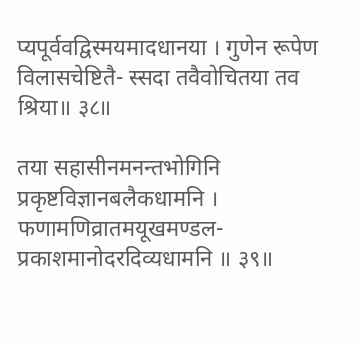प्यपूर्ववद्विस्मयमादधानया । गुणेन रूपेण विलासचेष्टितै- स्सदा तवैवोचितया तव श्रिया॥ ३८॥

तया सहासीनमनन्तभोगिनि प्रकृष्टविज्ञानबलैकधामनि । फणामणिव्रातमयूखमण्डल- प्रकाशमानोदरदिव्यधामनि ॥ ३९॥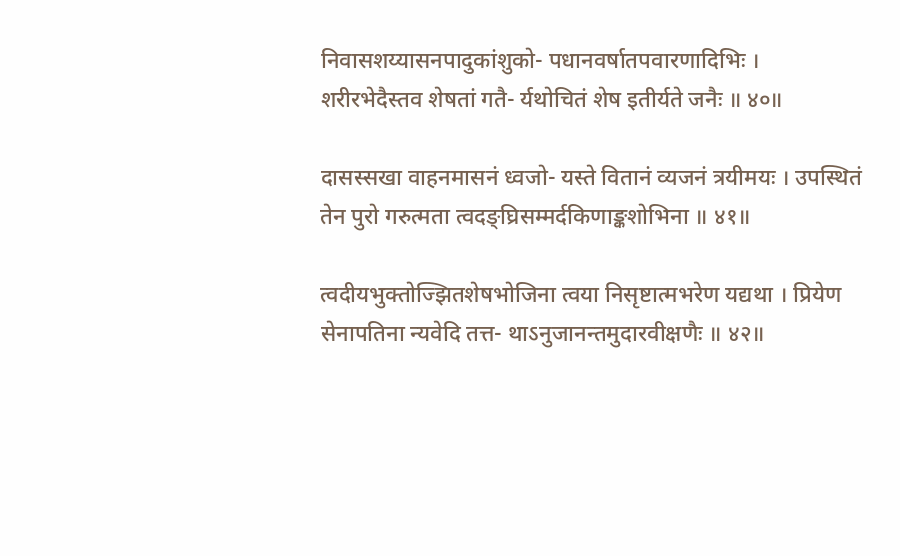निवासशय्यासनपादुकांशुको- पधानवर्षातपवारणादिभिः । शरीरभेदैस्तव शेषतां गतै- र्यथोचितं शेष इतीर्यते जनैः ॥ ४०॥

दासस्सखा वाहनमासनं ध्वजो- यस्ते वितानं व्यजनं त्रयीमयः । उपस्थितं तेन पुरो गरुत्मता त्वदङ्घ्रिसम्मर्दकिणाङ्कशोभिना ॥ ४१॥

त्वदीयभुक्तोज्झितशेषभोजिना त्वया निसृष्टात्मभरेण यद्यथा । प्रियेण सेनापतिना न्यवेदि तत्त- थाऽनुजानन्तमुदारवीक्षणैः ॥ ४२॥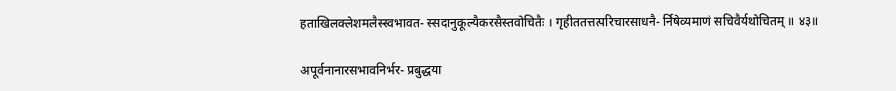हताखिलक्लेशमलैस्स्वभावत- स्सदानुकूल्यैकरसैस्तवोचितैः । गृहीततत्तत्परिचारसाधनै- र्निषेव्यमाणं सचिवैर्यथोचितम् ॥ ४३॥

अपूर्वनानारसभावनिर्भर- प्रबुद्धया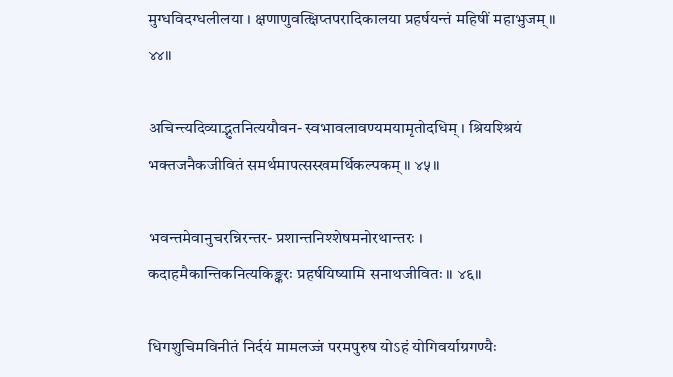मुग्धविदग्धलीलया । क्षणाणुवत्क्षिप्तपरादिकालया प्रहर्षयन्तं महिषीं महाभुजम् ॥ ४४॥

अचिन्त्यदिव्याद्भुतनित्ययौवन- स्वभावलावण्यमयामृतोदधिम् । श्रियश्श्रियं भक्तजनैकजीवितं समर्थमापत्सस्खमर्थिकल्पकम् ॥ ४५॥

भवन्तमेवानुचरन्निरन्तर- प्रशान्तनिश्शेषमनोरथान्तरः । कदाहमैकान्तिकनित्यकिङ्करः प्रहर्षयिष्यामि सनाथजीवितः ॥ ४६॥

धिगशुचिमविनीतं निर्दयं मामलज्जं परमपुरुष योऽहं योगिवर्याग्रगण्यैः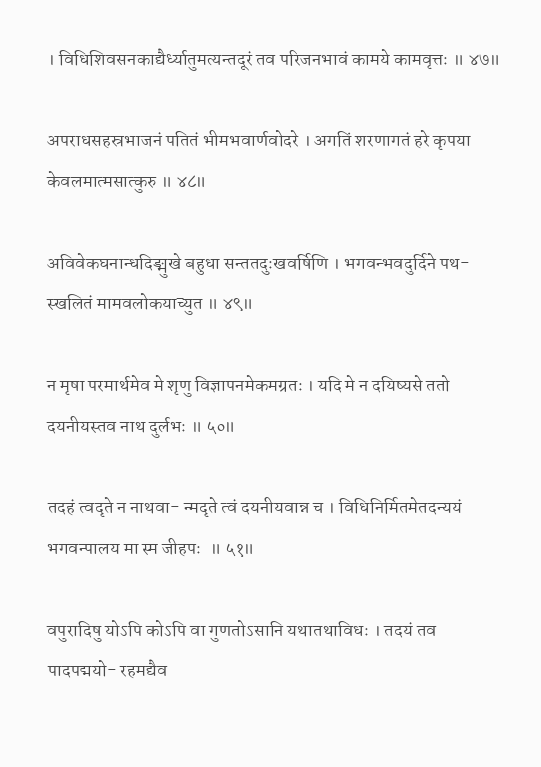। विधिशिवसनकाद्यैर्ध्यातुमत्यन्तदूरं तव परिजनभावं कामये कामवृत्तः ॥ ४७॥

अपराधसहस्रभाजनं पतितं भीमभवार्णवोदरे । अगतिं शरणागतं हरे कृपया केवलमात्मसात्कुरु ॥ ४८॥

अविवेकघनान्धदिङ्मुखे बहुधा सन्ततदुःखवर्षिणि । भगवन्भवदुर्दिने पथ- स्खलितं मामवलोकयाच्युत ॥ ४९॥

न मृषा परमार्थमेव मे श‍ृणु विज्ञापनमेकमग्रतः । यदि मे न दयिष्यसे ततो दयनीयस्तव नाथ दुर्लभः ॥ ५०॥

तदहं त्वदृते न नाथवा- न्मदृते त्वं दयनीयवान्न च । विधिनिर्मितमेतदन्ययं भगवन्पालय मा स्म जीहपः  ॥ ५१॥

वपुरादिषु योऽपि कोऽपि वा गुणतोऽसानि यथातथाविधः । तदयं तव पादपद्मयो- रहमद्यैव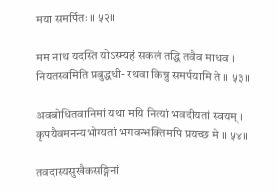मया समर्पितः ॥ ५२॥

मम नाथ यदस्ति योऽस्म्यहं सकलं तद्धि तवैव माधव । नियतस्वमिति प्रबुद्धधी- रथवा किन्नु समर्पयामि ते ॥ ५३॥

अवबोधितवानिमां यथा मयि नित्यां भवदीयतां स्वयम् । कृपयैवमनन्यभोग्यतां भगवन्भक्तिमपि प्रयच्छ मे ॥ ५४॥

तवदास्यसुखैकसङ्गिनां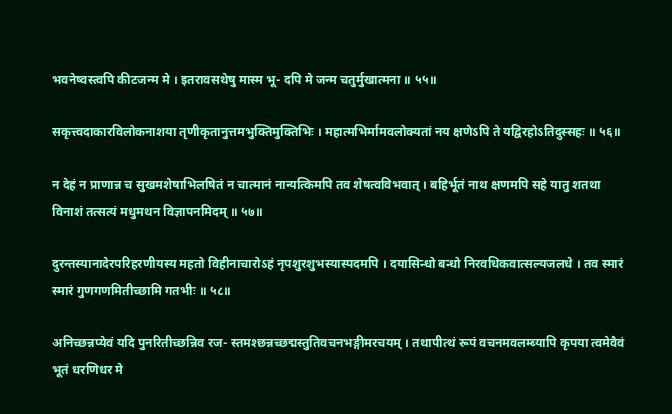भवनेष्वस्त्वपि कीटजन्म मे । इतरावसथेषु मास्म भू- दपि मे जन्म चतुर्मुखात्मना ॥ ५५॥

सकृत्त्वदाकारविलोकनाशया तृणीकृतानुत्तमभुक्तिमुक्तिभिः । महात्मभिर्मामवलोक्यतां नय क्षणेऽपि ते यद्विरहोऽतिदुस्सहः ॥ ५६॥

न देहं न प्राणान्न च सुखमशेषाभिलषितं न चात्मानं नान्यत्किमपि तव शेषत्वविभवात् । बहिर्भूतं नाथ क्षणमपि सहे यातु शतथा विनाशं तत्सत्यं मधुमथन विज्ञापनमिदम् ॥ ५७॥

दुरन्तस्यानादेरपरिहरणीयस्य महतो विहीनाचारोऽहं नृपशुरशुभस्यास्पदमपि । दयासिन्धो बन्धो निरवधिकवात्सल्यजलधे । तव स्मारं स्मारं गुणगणमितीच्छामि गतभीः ॥ ५८॥

अनिच्छन्नप्येवं यदि पुनरितीच्छन्निव रज- स्तमश्छन्नच्छद्मस्तुतिवचनभङ्गीमरचयम् । तथापीत्थं रूपं वचनमवलम्ब्यापि कृपया त्वमेवैवं भूतं धरणिधर मे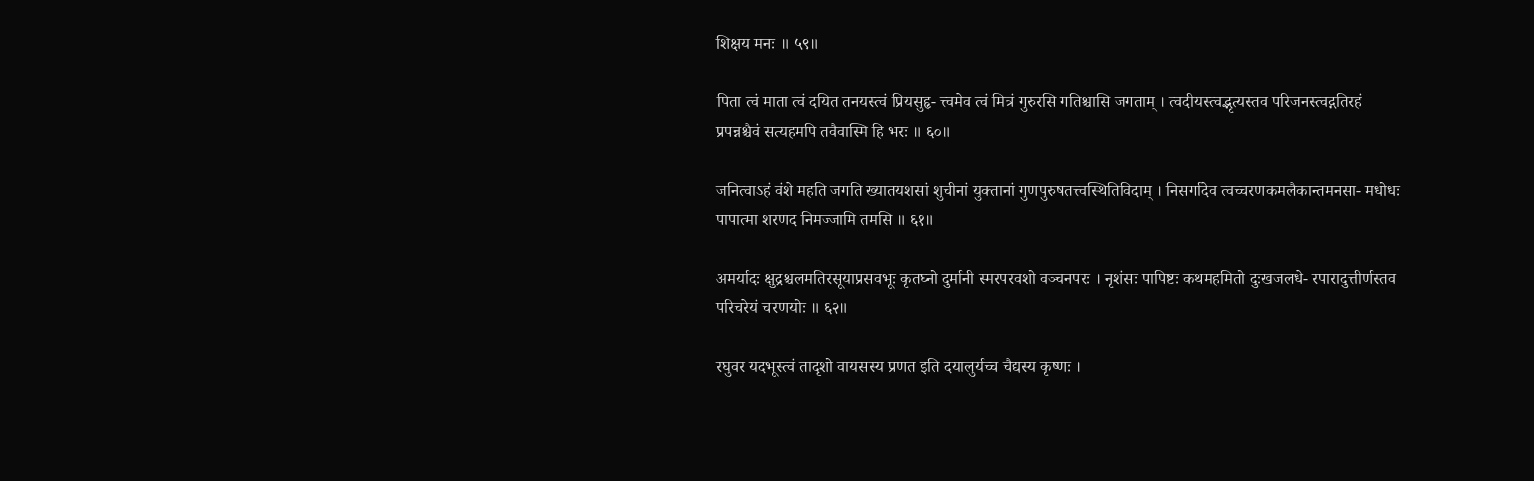शिक्षय मनः ॥ ५९॥

पिता त्वं माता त्वं दयित तनयस्त्वं प्रियसुहृ- त्त्वमेव त्वं मित्रं गुरुरसि गतिश्चासि जगताम् । त्वदीयस्त्वद्भृत्यस्तव परिजनस्त्वद्गतिरहं प्रपन्नश्चैवं सत्यहमपि तवैवास्मि हि भरः ॥ ६०॥

जनित्वाऽहं वंशे महति जगति ख्यातयशसां शुचीनां युक्तानां गुणपुरुषतत्त्वस्थितिविदाम् । निसर्गादेव त्वच्चरणकमलैकान्तमनसा- मधोधः पापात्मा शरणद निमज्जामि तमसि ॥ ६१॥

अमर्यादः क्षुद्रश्चलमतिरसूयाप्रसवभूः कृतघ्नो दुर्मानी स्मरपरवशो वञ्चनपरः । नृशंसः पापिष्टः कथमहमितो दुःखजलधे- रपारादुत्तीर्णस्तव परिचरेयं चरणयोः ॥ ६२॥

रघुवर यदभूस्त्वं तादृशो वायसस्य प्रणत इति दयालुर्यच्च चैद्यस्य कृष्णः ।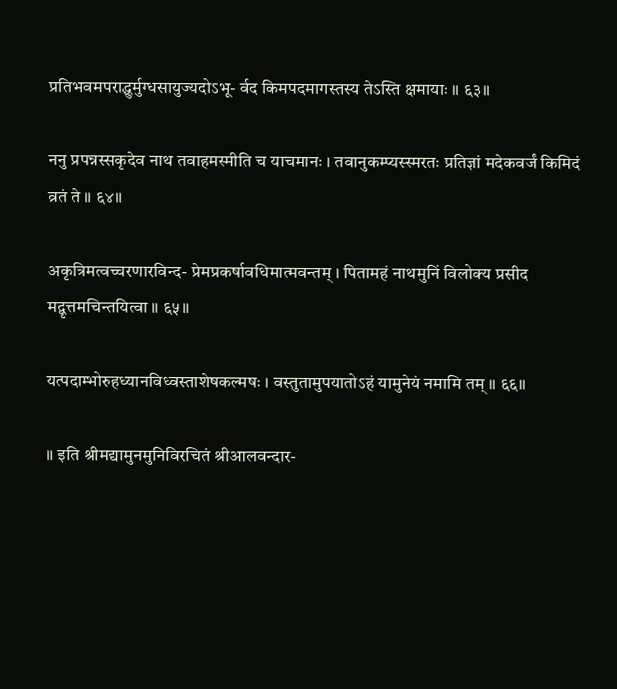प्रतिभवमपराद्धुर्मुग्धसायुज्यदोऽभू- र्वद किमपदमागस्तस्य तेऽस्ति क्षमायाः ॥ ६३॥

ननु प्रपन्नस्सकृदेव नाथ तवाहमस्मीति च याचमानः । तवानुकम्प्यस्स्मरतः प्रतिज्ञां मदेकवर्जं किमिदं व्रतं ते ॥ ६४॥

अकृत्रिमत्वच्चरणारविन्द- प्रेमप्रकर्षावधिमात्मवन्तम् । पितामहं नाथमुनिं विलोक्य प्रसीद मद्वृत्तमचिन्तयित्वा ॥ ६५॥

यत्पदाम्भोरुहध्यानविध्वस्ताशेषकल्मषः । वस्तुतामुपयातोऽहं यामुनेयं नमामि तम् ॥ ६६॥

॥ इति श्रीमद्यामुनमुनिविरचितं श्रीआलवन्दार-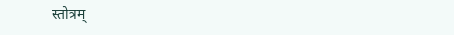स्तोत्रम्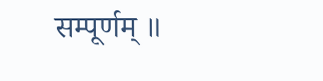सम्पूर्णम् ॥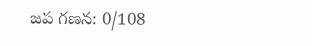జప గణన: 0/108